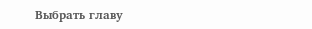Выбрать главу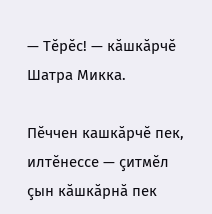— Тĕрĕс! — кăшкăрчĕ Шатра Микка.

Пĕччен кашкăрчĕ пек, илтĕнессе — çитмĕл çын кăшкăрнă пек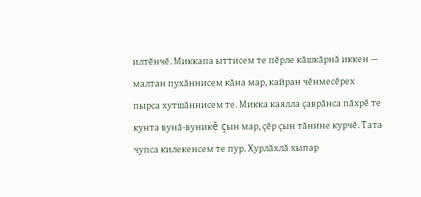илтĕнчĕ. Миккапа ыттисем те пĕрле кăшкăрнă иккен — малтан пухăннисем кăна мар, кайран чĕнмесĕрех пырса хутшăннисем те. Микка каялла çаврăнса пăхрĕ те кунта вунă-вуникĕ çын мар, çĕр çын тăнине курчĕ. Тата чупса килекенсем те пур. Хурлăхлă хыпар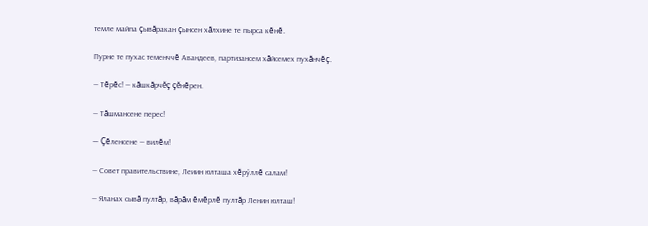темле майпа çывăракан çынсен хăлхине те пырса кĕнĕ.

Пурне те пухас теменччĕ Авандеев, партизансем хăйсемех пухăнчĕç.

— Тĕрĕс! — кăшкăрчĕç çĕнĕрен.

— Тăшмансене перес!

— Çĕленсене — вилĕм!

— Совет правительствине, Леиин юлташа хĕрӳллĕ салам!

— Яланах сывă пултăр, вăрăм ĕмĕрлĕ пултăр Ленин юлташ!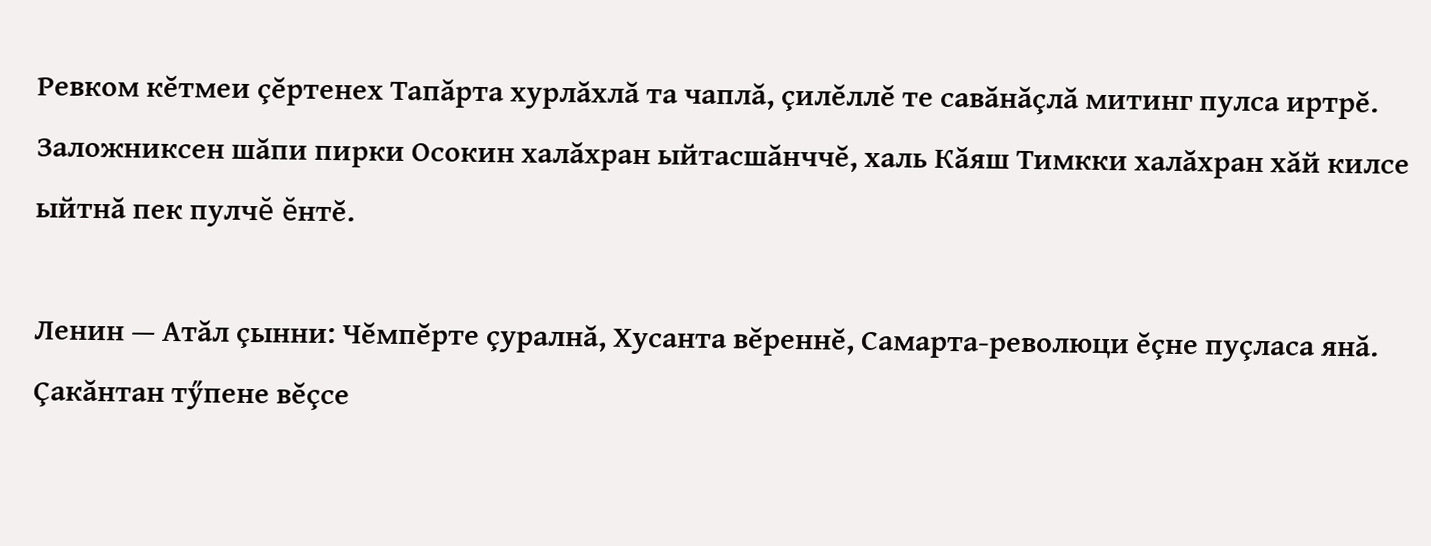Ревком кĕтмеи çĕртенех Тапăрта хурлăхлă та чаплă, çилĕллĕ те савăнăçлă митинг пулса иртрĕ. Заложниксен шăпи пирки Осокин халăхран ыйтасшăнччĕ, халь Кăяш Тимкки халăхран хăй килсе ыйтнă пек пулчĕ ĕнтĕ.

Ленин — Атăл çынни: Чĕмпĕрте çуралнă, Хусанта вĕреннĕ, Самарта-революци ĕçне пуçласа янă. Çакăнтан тӳпене вĕçсе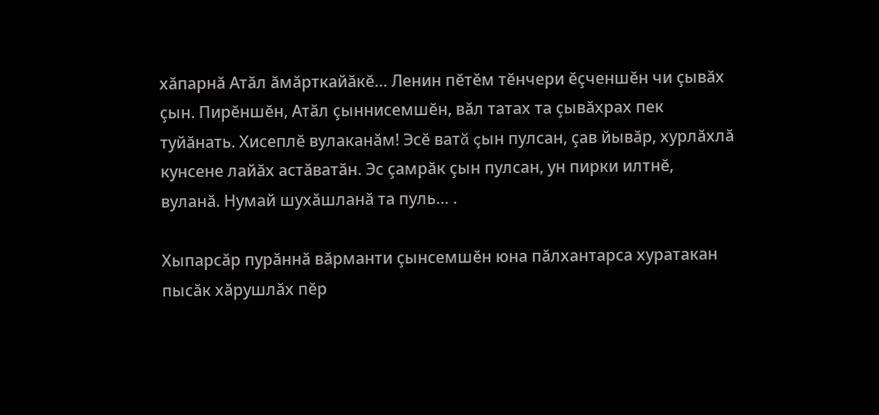хăпарнă Атăл ăмăрткайăкĕ… Ленин пĕтĕм тĕнчери ĕçченшĕн чи çывăх çын. Пирĕншĕн, Атăл çыннисемшĕн, вăл татах та çывăхрах пек туйăнать. Хисеплĕ вулаканăм! Эсĕ ватă çын пулсан, çав йывăр, хурлăхлă кунсене лайăх астăватăн. Эс çамрăк çын пулсан, ун пирки илтнĕ, вуланă. Нумай шухăшланă та пуль… .

Хыпарсăр пурăннă вăрманти çынсемшĕн юна пăлхантарса хуратакан пысăк хăрушлăх пĕр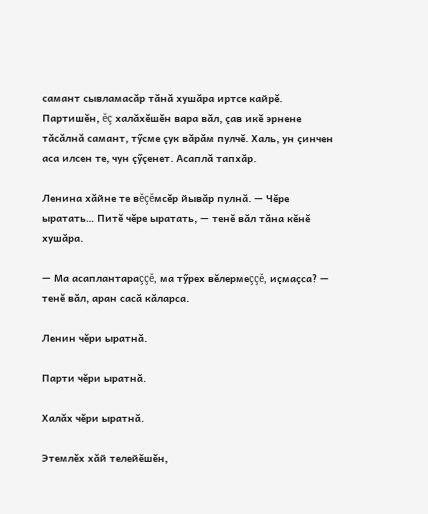самант сывламасăр тăнă хушăра иртсе кайрĕ. Партишĕн, ĕç халăхĕшĕн вара вăл, çав икĕ эрнене тăсăлнă самант, тӳсме çук вăрăм пулчĕ. Халь, ун çинчен аса илсен те, чун çӳçенет. Асаплă тапхăр.

Ленина хăйне те вĕçĕмсĕр йывăр пулнă. — Чĕре ыратать… Питĕ чĕре ыратать, — тенĕ вăл тăна кĕнĕ хушăра.

— Ма асаплантараççĕ, ма тӳрех вĕлермеççĕ, иçмаçса? — тенĕ вăл, аран сасă кăларса.

Ленин чĕри ыратнă.

Парти чĕри ыратнă.

Халăх чĕри ыратнă.

Этемлĕх хăй телейĕшĕн,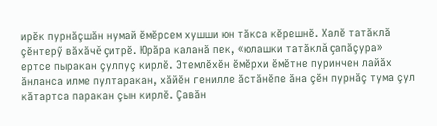ирĕк пурнăçшăн нумай ĕмĕрсем хушши юн тăкса кĕрешнĕ. Халĕ татăклă çĕнтерӳ вăхăчĕ çитрĕ. Юрăра каланă пек, «юлашки татăклă çапăçура» ертсе пыракан çулпуç кирлĕ. Этемлĕхĕн ĕмĕрхи ĕмĕтне пуринчен лайăх ăнланса илме пултаракан, хăйĕн генилле ăстăнĕпе ăна çĕн пурнăç тума çул кăтартса паракан çын кирлĕ. Çавăн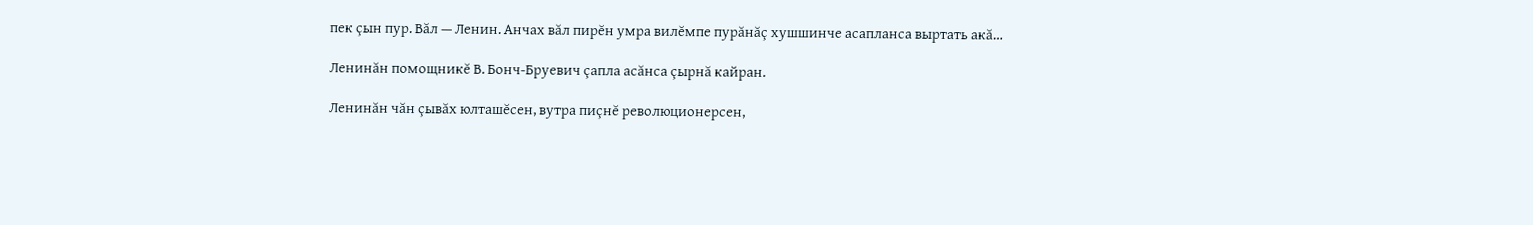пек çын пур. Вăл — Ленин. Анчах вăл пирĕн умра вилĕмпе пурăнăç хушшинче асапланса выртать акă…

Ленинăн помощникĕ В. Бонч-Бруевич çапла асăнса çырнă кайран.

Ленинăн чăн çывăх юлташĕсен, вутра пиçнĕ революционерсен,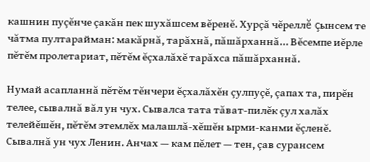кашнин пуçĕнче çакăн пек шухăшсем вĕренĕ. Хурçă чĕреллĕ çынсем те чăтма пултарайман: макăрнă, тарăхнă, пăшăрханнă… Вĕсемпе иĕрле пĕтĕм пролетариат, пĕтĕм ĕçхалăхĕ тарăхса пăшăрханнă.

Нумай асапланнă пĕтĕм тĕнчери ĕçхалăхĕн çулпуçĕ, çапах та, пирĕн телее, сывалнă вăл ун чух. Сывалса тата тăват-пилĕк çул халăх телейĕшĕн, пĕтĕм этемлĕх малашлă-хĕшĕн ырми-канми ĕçленĕ. Сывалнă ун чух Ленин. Анчах — кам пĕлет — тен, çав сурансем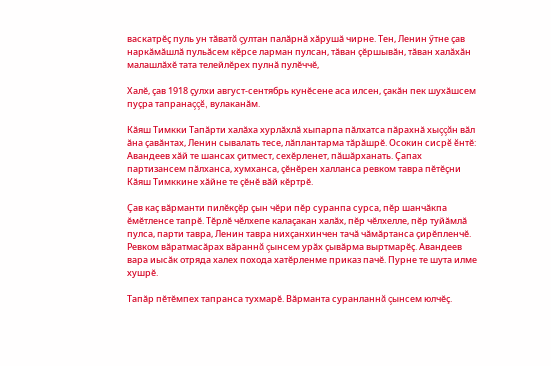васкатрĕç пуль ун тăватă çултан палăрнă хăрушă чирне. Тен, Ленин ӳтне çав наркăмăшлă пульăсем кĕрсе ларман пулсан, тăван çĕршывăн, тăван халăхăн малашлăхĕ тата телейлĕрех пулнă пулĕччĕ,

Халĕ, çав 1918 çулхи август-сентябрь кунĕсене аса илсен, çакăн пек шухăшсем пуçра тапранаççĕ, вулаканăм.

Кăяш Тимкки Тапăрти халăха хурлăхлă хыпарпа пăлхатса пăрахнă хыççăн вăл ăна çавăнтах, Ленин сывалать тесе, лăплантарма тăрăшрĕ. Осокин сисрĕ ĕнтĕ: Авандеев хăй те шансах çитмест, сехĕрленет, пăшăрханать. Çапах партизансем пăлханса, хумханса, çĕнĕрен халланса ревком тавра пĕтĕçни Кăяш Тимккине хăйне те çĕнĕ вăй кĕртрĕ.

Çав каç вăрманти пилĕкçĕр çын чĕри пĕр суранпа сурса, пĕр шанчăкпа ĕмĕтленсе тапрĕ. Тĕрлĕ чĕлхепе калаçакан халăх, пĕр чĕлхелле, пĕр туйăмлă пулса, парти тавра, Ленин тавра нихçанхинчен тачă чăмăртанса çирĕпленчĕ. Ревком вăратмасăрах вăраннă çынсем урăх çывăрма выртмарĕç. Авандеев вара иысăк отряда халех похода хатĕрленме приказ пачĕ. Пурне те шута илме хушрĕ.

Тапăр пĕтĕмпех тапранса тухмарĕ. Вăрманта суранланнă çынсем юлчĕç.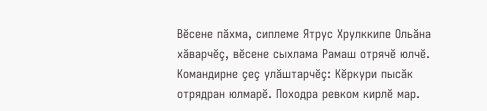Вĕсене пăхма, сиплеме Ятрус Хрулккипе Ольăна хăварчĕç, вĕсене сыхлама Рамаш отрячĕ юлчĕ. Командирне çеç улăштарчĕç: Кĕркури пысăк отрядран юлмарĕ. Походра ревком кирлĕ мар.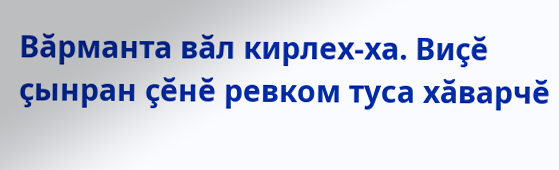Вăрманта вăл кирлех-ха. Виçĕ çынран çĕнĕ ревком туса хăварчĕ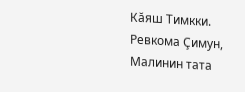Кăяш Тимкки. Ревкома Çимун, Малинин тата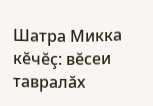Шатра Микка кĕчĕç: вĕсеи тавралăх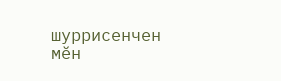шуррисенчен мĕн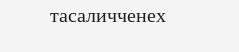тасаличченех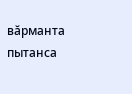вăрманта пытанса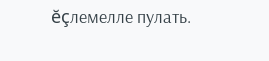ĕçлемелле пулать.